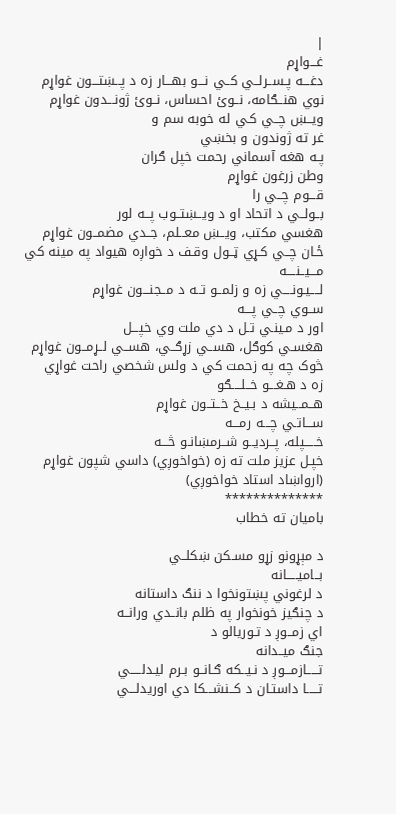|
غـــواړم
دغـــه پـســرلــي کــي نـــو بهـــار زه د پــښتـــون غواړم
نوي هنــګامه، نــوئ احساس، نــوئ ژونـــدون غواړم
ويــښ چــي کـي له خوبه سم و
غر ته ژوندون و بخښي
پـه هغه آسماني رحمت خپل ګران
وطن زرغون غواړم
قـــوم چــي را
بــولــي د اتحاد او د ويــښتــوب پــه لور
هغسي مکتب، ويــښ معــلم، جــدي مضمــون غواړم
ځـان چــي کـړي ټــول وقـف د خواږه هيواد په مينه کي
مـــيــنــــه
لــــيـونــــي زه و زلمــو تــه د مــجنـــون غواړم
ســوي چــي پـــه
اور د مـينـي تـل د دي ملت وي خپـــل
هغسـي کوګل، هســي زړګــي، هســي لــړمــون غواړم
څوک چه په زحمت کي د ولس شخصي راحت غواړي
زه د هـغـــو خــلــــګو
هــمــيشه د بـيــخ خــتــون غواړم
ســـاتـي چـــه رمـــه
خـــــپله، پــرديــو شــرمښانـو څـــه
خپـل عزيز ملت ته زه (خواخوږي) داسي شپون غواړم
(ارواښاد استاد خواخوږي)
**************
باميان ته خطاب

د مېړونو زړو مسـکن ښکلــي
بــاميـــــانه
د لرغوني پښتونخوا د ننګ داستانه
د چنګيز خونخوار په ظلم بانــدي ورانــه
اي زمــوږ د تـوريالو د
جنګ ميــدانه
تـــــازمـــوږ د نـيــکه ګـانــو بـرم ليـدلـــــي
تـــــا داستـان د کــنشـــکا دي اوريدلـــي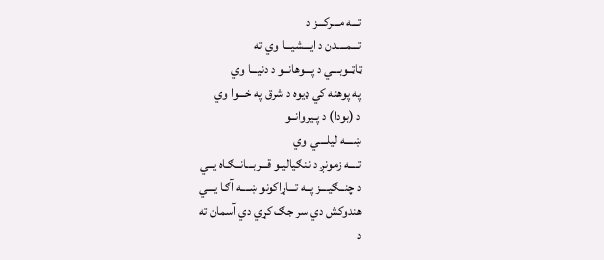تـــه مـــرکـــز د
تـــمــــدن د ايـــشيـــا وي ته
ټاټــوبـــي د پـــوهانــو د دنيـــا وي
په پوهنه کي ډيوه د شرق په خـــوا وي
د (بودا) د پـيروانــو
ښــــه ليلــــي وي
تــــه زمونږ د ننګياليـو قـــربـــانــګـاه يــي
د چنــګيــــز پــه تـــاړاکونو ښــــه آګـا يـــي
هندوکش دي سر جګ کړي دي آسمان ته
د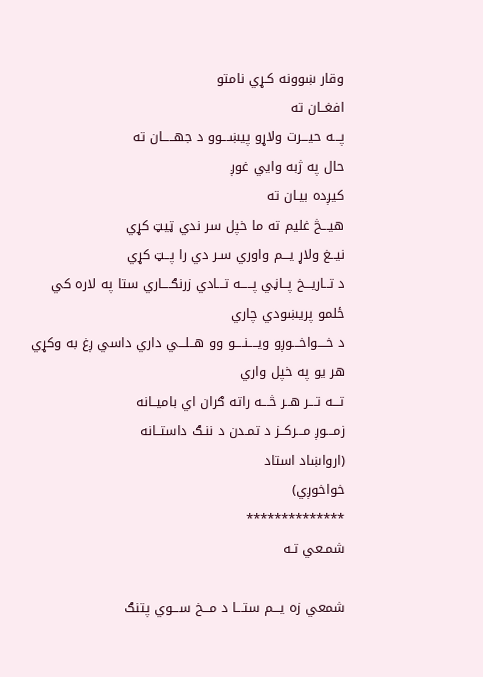وقار ښوونه کـړي نامتو
افغــان ته
پـــه حيـــرت ولاړو پيښـــوو د جهـــــان ته
حال په ژبه وايي غوږ
کيږده بيـان ته
هيـــڅ غليم ته ما خپل سر ندي ټيټ کړي
نيــغ ولاړ يـــم واوري سـر دي را پــټ کړي
د تــاريـــخ پــاڼي پـــــه تـــادي زرنګــــاري ستا په لاره کي
ځلمو پريښودي چاري
د خــــواخـــوږو ويــــنــــو وو هــلـــي داري داسي ږغ به وکړي
هر يو په خپل واري
تـــه تـــر هــر څـــه راته ګران اي باميــانه
زمـــوږ مـــرکــز د تمـدن د ننـګ داستــانه
(ارواښاد استاد
خواخوږي)
**************
شمـعي تـه

شمعي زه يـــم ستـــا د مـــخ ســـوي پتنګ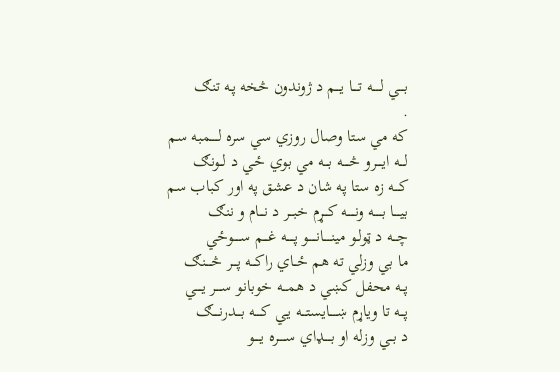بـــي لـــــه تــــا يـــم د ژوندون څخه پـه تنګ
.
که مي ستا وصال روزي سي سره لـــــمبه سم
لـــه ايــــرو څــــه بـــه مي بوي ځـي د لــونګ
کـــه زه ستا په شان د عشق په اور کباب سم
بيــــا بـــــه ونـــــه کـــړم خبـــر د نـــام و ننګ
چـــه د ټولـو مينـــــانـــــو پـــــه غـــم ســـــوځي
ما بي وزلي ته هم ځــاي راکـــه پـــر څــــنګ
پــه محفل کښي د همـــه خوبانو ســــر يــــي
پــه تا وياړم ښـــــايستـــه يـي کــــه بـــدرنــــګ
د بــي وزله او بــــډاي ســـــره يــــو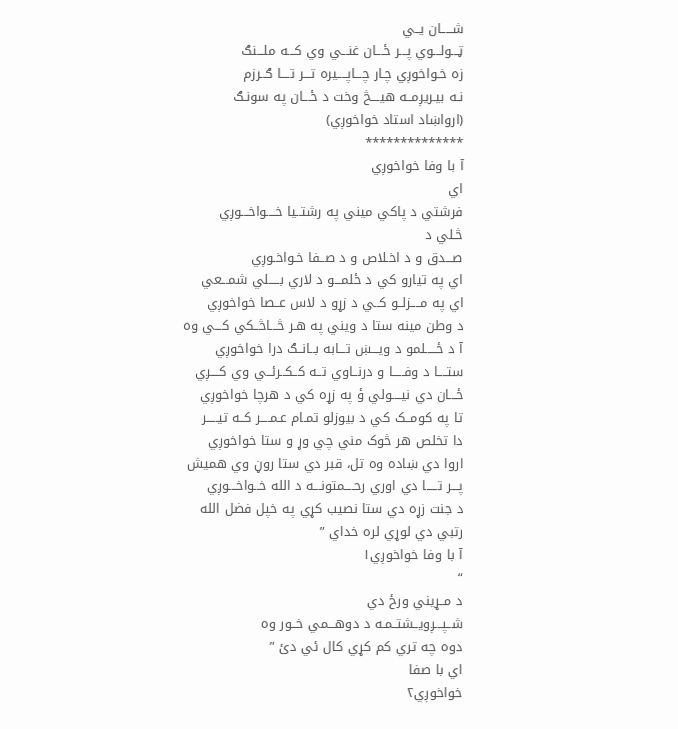شـــــان يــي
ټـــولـــوي پـــر ځـــان غنـــي وي کـــه ملـــنګ
زه خـواخوږي چـار چـــاپــــيره تـــر تــــا ګــرزم
نـه بيـريږمــه هيــــڅ وخت د ځـــان په سونـګ
(ارواښاد استاد خواخوږي)
**************
آ با وفا خواخوږي
اي
فرشتي د پاکي ميني په رشتــيا خــــواخـــوږي
څـلي د
صـــدق و د اخـلاص و د صــفا خـواخـوږي
اي په تيارو کي د ځلمـــو د لاري بـــــلي شمـــعي
اي په مــــزلــو کــي د زړو د لاس عــصا خواخوږي
د وطن مينه ستا د ويني په هـر څـــاڅــکي کـــي وه
آ د ځـــــلمو د ويـــښ تـــابه بــانــګ درا خواخوږي
ستــــا د وفـــــا و درنــاوي تــه کــکــرئــي وي کــــږي
ځـــان دي نيــــولي ؤ په زړه کي د هرچا خواخوږي
تا په کومــک کي د بيوزلو تمـام عـمــــر کــه تيـــــر
دا تخلص هر څوک مني چي وړ و ستا خواخوږي
اروا دي ښاده وه تل، قبر دي ستا روڼ وي هميش
پـــر تـــــا دي اوري رحــــمتونـــه د الله خــواخـــوږي
د جنت زړه دي ستا نصيب کړي په خپل فضل الله
رتبي دي لوړي لره خداي ”
آ با وفا خواخوږي١
“
د مــړيني ورځ دي
شــپـــږويــشتــمـه د دوهـــمي خــور وه
دوه چه تري کم کړي کال ئي دئ ”
اي با صفا
خواخوږي٢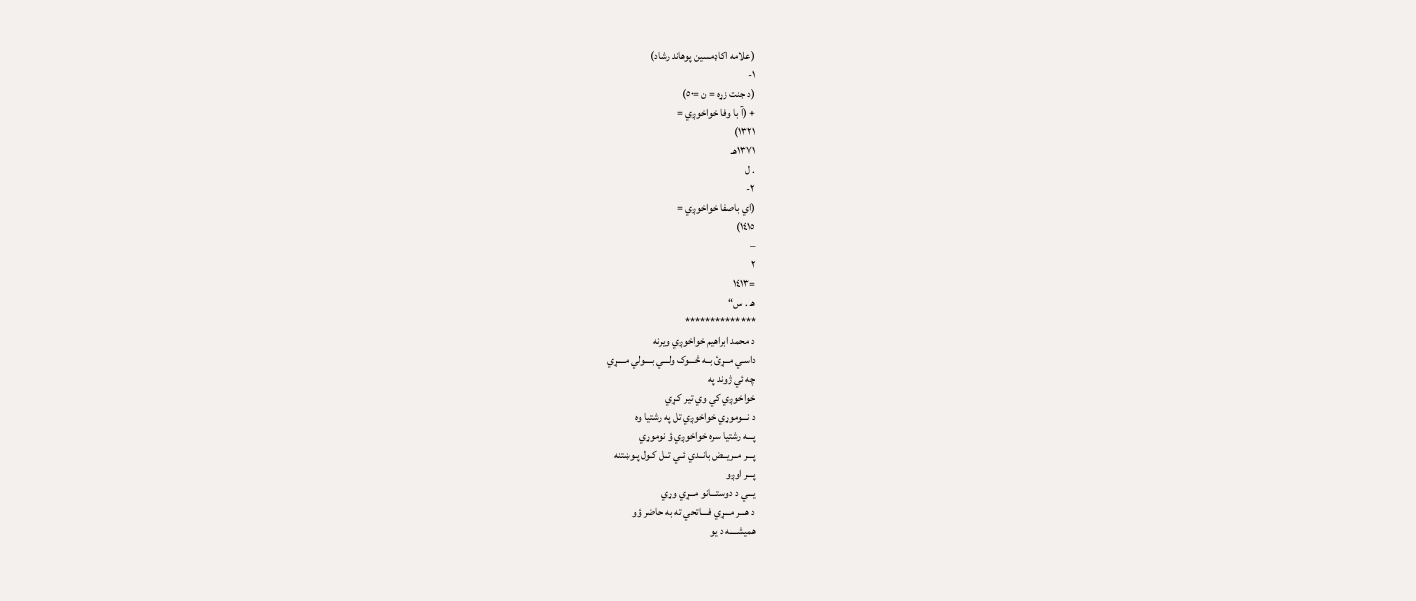(علامه اکاډمسين پوهاند رشاد)
١-
(د جنت زړه = ن =٥٠)
+ (آ با وفا خواخوږي =
١٣٢١)
١٣٧١هـ
. ل
٢-
(اي باصفا خواخوږي =
١٤١٥)
–
٢
=١٤١٣
هـ . س“
**************
د محمد ابراهيم خواخوږي ويرنه
داسـي مــړئ بــه څـــوک ولـــي بــــولي مــــړي
چه ئي ژوند په
خواخوږي کي وي تير کـړي
د نـــوموړي خواخوږي تل په رشتيا وه
پـــه رشتيا سره خواخوږي ؤ نوموړي
پـــر مــريــض بانــدي ئــي تــل کـول پـوښتنه
پـــر اوږو
يـــي د دوستـــانو مـــړي وړي
د هـــر مـــړي فــــاتحي ته به حاضر ؤو
هميشــــه د يو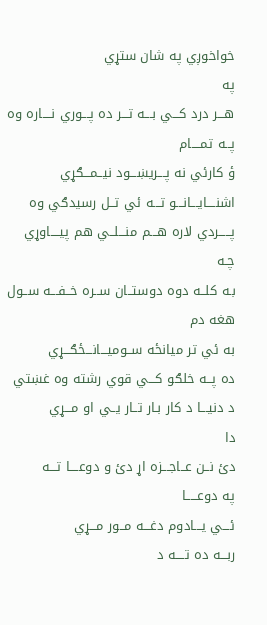خواخوږي په شان ستړي
په
هـــر درد کـــي بـــه تـــر ده پـــوري نــــاره وه
پــه تمــــام
ؤ کارئي نه پـــريښـــود نيــمـــګړي
اشنــــايـــانـــو تـــه ئي تــل رسيدګي وه
پـــــردي لاره هـــم منـــلــي هم پيــــاوړي
چـه
بـه کلــه دوه دوستــان ســره خــفـــه ســول
هغه دم
به ئي تر ميانځه ســوميـــانـــځګـــړي
ده پــه خلګو کـــي قوي رشته وه غښتي
د دنيـــا د کار بـار تــار يــي او مـــړي
دا
دئ نــن عــاجـــزه اړ دئ و دوعــــا تـــه
په دوعـــــا
ئـــي يـــادوم دغـــه مــور مـــړي
ربـــه ده تــــه د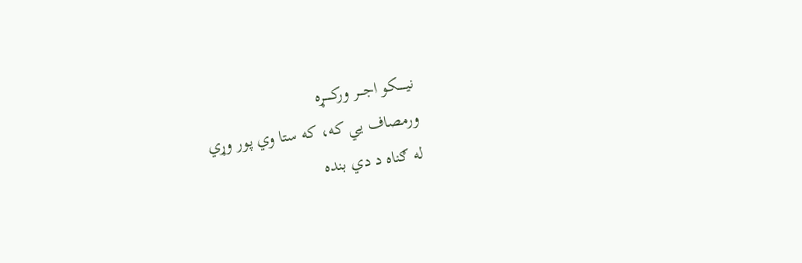نيـــــکو اجـــر ورکـــــړه
ورمصاف يي که، که ستا وي پور وړي
له ګناه د دي بنده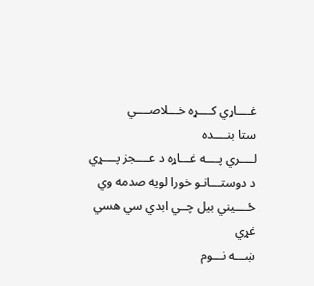غــــاړي کــــړه خـــلاصــــي
ستا بنــــده
لــــري پــــه غـــاړه د عــــجز پــــړي
د دوستـــانـو خورا لويه صدمه وي
ځــــيني بيل چــي ابدي سي هسي غړي
ښـــه نـــوم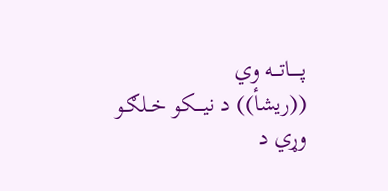پـــــاتـــه وي
((ريشأ)) د نيــــکو خــلګـو
وړي د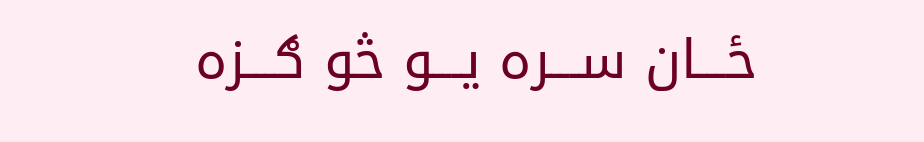ځـــان ســـره يـــو څو ګـــزه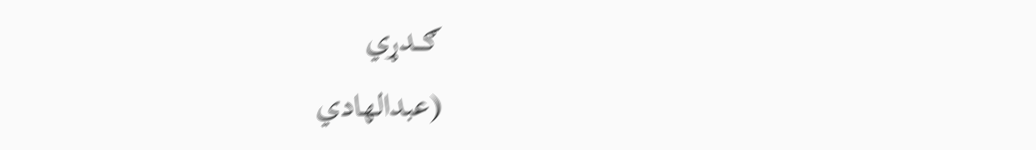ګـــدړي
(عبدالهادي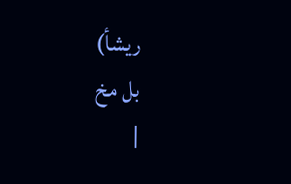ريشأ)
بل مخ
|